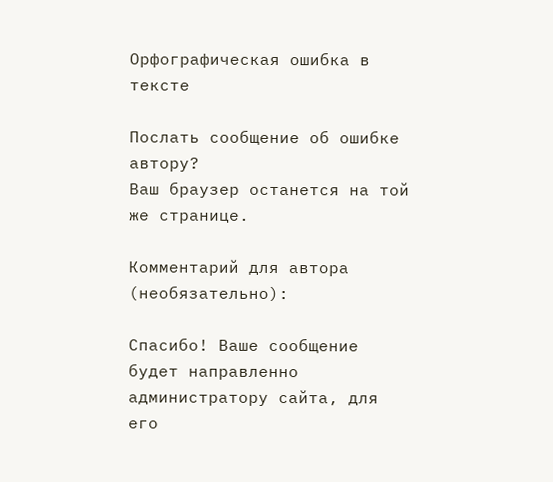Орфографическая ошибка в тексте

Послать сообщение об ошибке автору?
Ваш браузер останется на той же странице.

Комментарий для автора (необязательно):

Спасибо! Ваше сообщение будет направленно администратору сайта, для его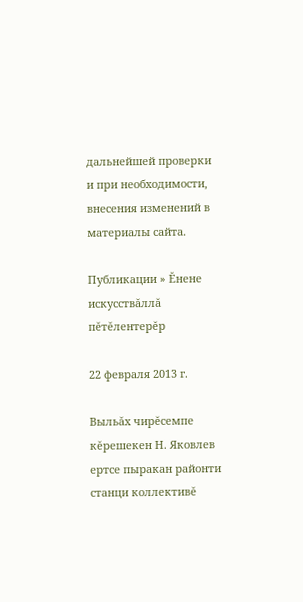дальнейшей проверки и при необходимости, внесения изменений в материалы сайта.

Публикации » Ĕнене искусствăллă пĕтĕлентерĕр

22 февраля 2013 г.

Выльăх чирĕсемпе кĕрешекен Н. Яковлев ертсе пыракан районти станци коллективĕ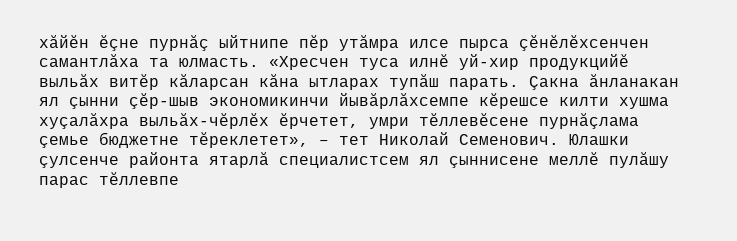хăйĕн ĕçне пурнăç ыйтнипе пĕр утăмра илсе пырса çĕнĕлĕхсенчен самантлăха та юлмасть. «Хресчен туса илнĕ уй-хир продукцийĕ выльăх витĕр кăларсан кăна ытларах тупăш парать. Çакна ăнланакан ял çынни çĕр-шыв экономикинчи йывăрлăхсемпе кĕрешсе килти хушма хуçалăхра выльăх-чĕрлĕх ĕрчетет, умри тĕллевĕсене пурнăçлама çемье бюджетне тĕреклетет», – тет Николай Семенович. Юлашки çулсенче районта ятарлă специалистсем ял çыннисене меллĕ пулăшу парас тĕллевпе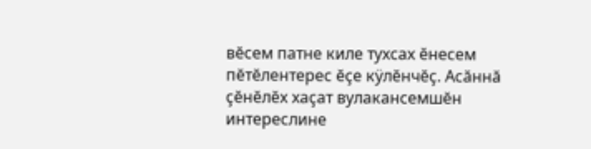вĕсем патне киле тухсах ĕнесем пĕтĕлентерес ĕçе кÿлĕнчĕç. Асăннă çĕнĕлĕх хаçат вулакансемшĕн интереслине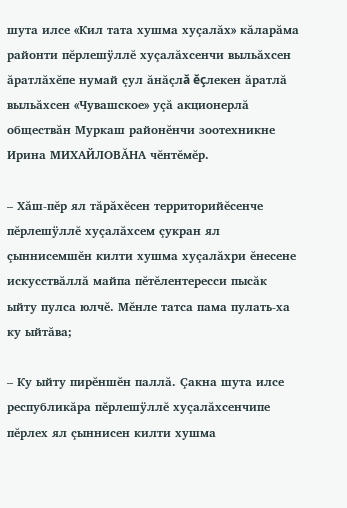шута илсе «Кил тата хушма хуçалăх» кăларăма районти пĕрлешÿллĕ хуçалăхсенчи выльăхсен ăратлăхĕпе нумай çул ăнăçлă ĕçлекен ăратлă выльăхсен «Чувашское» уçă акционерлă обществăн Муркаш районĕнчи зоотехникне Ирина МИХАЙЛОВĂНА чĕнтĕмĕр.

– Хăш-пĕр ял тăрăхĕсен территорийĕсенче пĕрлешÿллĕ хуçалăхсем çукран ял çыннисемшĕн килти хушма хуçалăхри ĕнесене искусствăллă майпа пĕтĕлентересси пысăк ыйту пулса юлчĕ. Мĕнле татса пама пулать-ха ку ыйтăва;

– Ку ыйту пирĕншĕн паллă. Çакна шута илсе республикăра пĕрлешÿллĕ хуçалăхсенчипе пĕрлех ял çыннисен килти хушма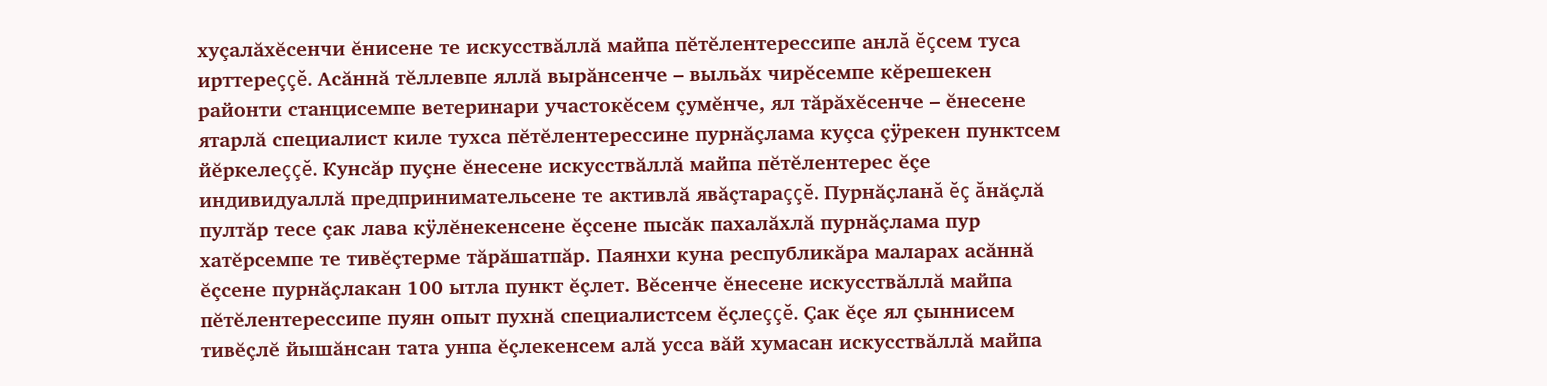хуçалăхĕсенчи ĕнисене те искусствăллă майпа пĕтĕлентерессипе анлă ĕçсем туса ирттереççĕ. Асăннă тĕллевпе яллă вырăнсенче – выльăх чирĕсемпе кĕрешекен районти станцисемпе ветеринари участокĕсем çумĕнче, ял тăрăхĕсенче – ĕнесене ятарлă специалист киле тухса пĕтĕлентерессине пурнăçлама куçса çÿрекен пунктсем йĕркелеççĕ. Кунсăр пуçне ĕнесене искусствăллă майпа пĕтĕлентерес ĕçе индивидуаллă предпринимательсене те активлă явăçтараççĕ. Пурнăçланă ĕç ăнăçлă пултăр тесе çак лава кÿлĕнекенсене ĕçсене пысăк пахалăхлă пурнăçлама пур хатĕрсемпе те тивĕçтерме тăрăшатпăр. Паянхи куна республикăра маларах асăннă ĕçсене пурнăçлакан 100 ытла пункт ĕçлет. Вĕсенче ĕнесене искусствăллă майпа пĕтĕлентерессипе пуян опыт пухнă специалистсем ĕçлеççĕ. Çак ĕçе ял çыннисем тивĕçлĕ йышăнсан тата унпа ĕçлекенсем алă усса вăй хумасан искусствăллă майпа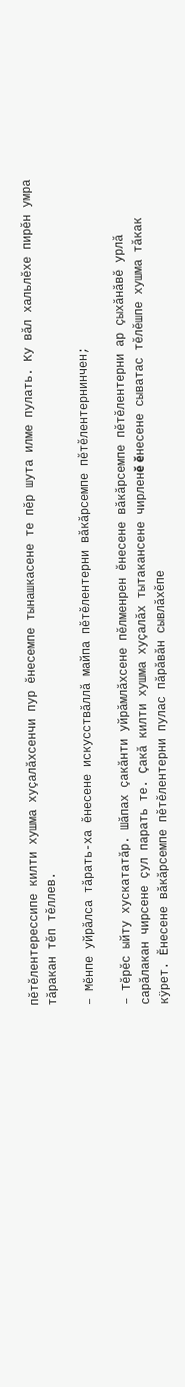пĕтĕлентерессипе килти хушма хуçалăхсенчи пур ĕнесемпе тынашкасене те пĕр шута илме пулать. Ку вăл хальлĕхе пирĕн умра тăракан тĕп тĕллев.

– Мĕнпе уйрăлса тăрать-ха ĕнесене искусствăллă майпа пĕтĕлентерни вăкăрсемпе пĕтĕлентернинчен;

– Тĕрĕс ыйту хускататăр. Шăпах çакăнти уйрăмлăхсене пĕлменрен ĕнесене вăкăрсемпе пĕтĕлентерни ар çыхăнăвĕ урлă сарăлакан чирсене çул парать те. Çакă килти хушма хуçалăх тытакансене чирленĕ ĕнесене сыватас тĕлĕшпе хушма тăкак кÿрет. Ĕнесене вăкăрсемпе пĕтĕлентерни пулас пăрăвăн сывлăхĕпе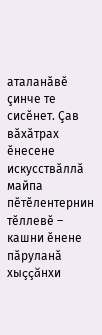аталанăвĕ çинче те сисĕнет. Çав вăхăтрах ĕнесене искусствăллă майпа пĕтĕлентернин тĕллевĕ – кашни ĕнене пăруланă хыççăнхи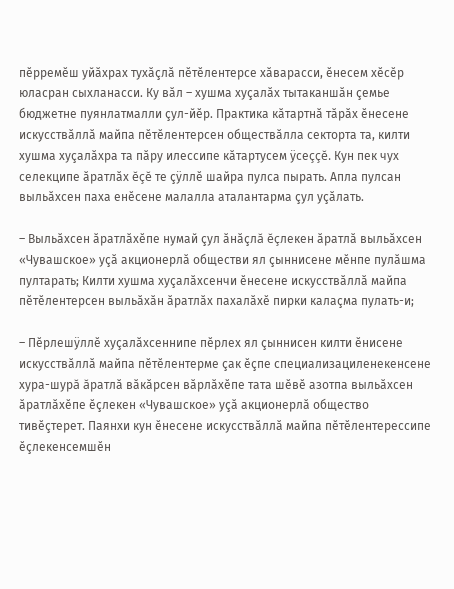пĕрремĕш уйăхрах тухăçлă пĕтĕлентерсе хăварасси, ĕнесем хĕсĕр юласран сыхланасси. Ку вăл – хушма хуçалăх тытаканшăн çемье бюджетне пуянлатмалли çул-йĕр. Практика кăтартнă тăрăх ĕнесене искусствăллă майпа пĕтĕлентерсен обществăлла секторта та, килти хушма хуçалăхра та пăру илессипе кăтартусем ÿсеççĕ. Кун пек чух селекципе ăратлăх ĕçĕ те çÿллĕ шайра пулса пырать. Апла пулсан выльăхсен паха енĕсене малалла аталантарма çул уçăлать.

– Выльăхсен ăратлăхĕпе нумай çул ăнăçлă ĕçлекен ăратлă выльăхсен «Чувашское» уçă акционерлă обществи ял çыннисене мĕнпе пулăшма пултарать; Килти хушма хуçалăхсенчи ĕнесене искусствăллă майпа пĕтĕлентерсен выльăхăн ăратлăх пахалăхĕ пирки калаçма пулать-и;

– Пĕрлешÿллĕ хуçалăхсеннипе пĕрлех ял çыннисен килти ĕнисене искусствăллă майпа пĕтĕлентерме çак ĕçпе специализациленекенсене хура-шурă ăратлă вăкăрсен вăрлăхĕпе тата шĕвĕ азотпа выльăхсен ăратлăхĕпе ĕçлекен «Чувашское» уçă акционерлă общество тивĕçтерет. Паянхи кун ĕнесене искусствăллă майпа пĕтĕлентерессипе ĕçлекенсемшĕн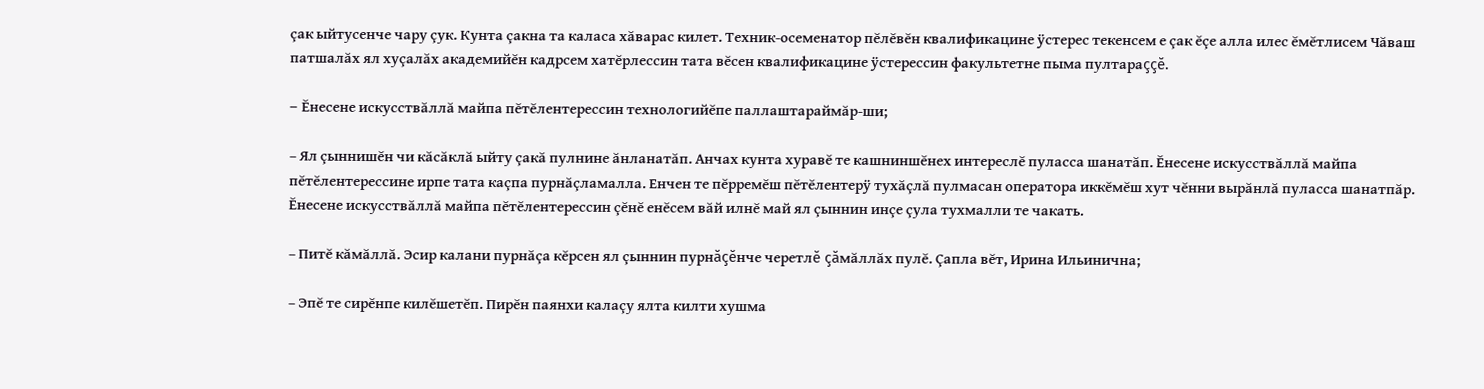çак ыйтусенче чару çук. Кунта çакна та каласа хăварас килет. Техник-осеменатор пĕлĕвĕн квалификацине ÿстерес текенсем е çак ĕçе алла илес ĕмĕтлисем Чăваш патшалăх ял хуçалăх академийĕн кадрсем хатĕрлессин тата вĕсен квалификацине ÿстерессин факультетне пыма пултараççĕ.

– Ĕнесене искусствăллă майпа пĕтĕлентерессин технологийĕпе паллаштараймăр-ши;

– Ял çыннишĕн чи кăсăклă ыйту çакă пулнине ăнланатăп. Анчах кунта хуравĕ те кашниншĕнех интереслĕ пуласса шанатăп. Ĕнесене искусствăллă майпа пĕтĕлентерессине ирпе тата каçпа пурнăçламалла. Енчен те пĕрремĕш пĕтĕлентерÿ тухăçлă пулмасан оператора иккĕмĕш хут чĕнни вырăнлă пуласса шанатпăр. Ĕнесене искусствăллă майпа пĕтĕлентерессин çĕнĕ енĕсем вăй илнĕ май ял çыннин инçе çула тухмалли те чакать.

– Питĕ кăмăллă. Эсир калани пурнăçа кĕрсен ял çыннин пурнăçĕнче черетлĕ çăмăллăх пулĕ. Çапла вĕт, Ирина Ильинична;

– Эпĕ те сирĕнпе килĕшетĕп. Пирĕн паянхи калаçу ялта килти хушма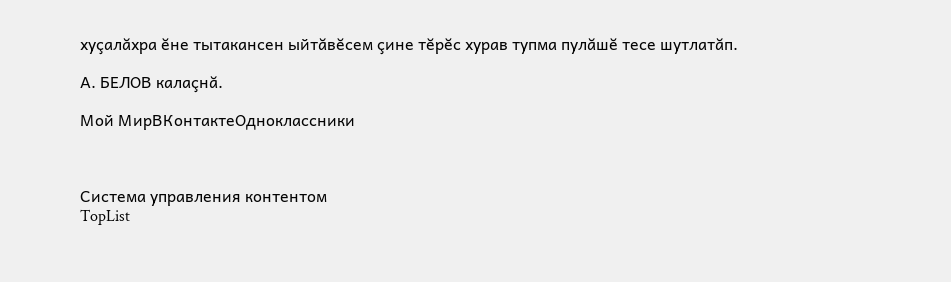хуçалăхра ĕне тытакансен ыйтăвĕсем çине тĕрĕс хурав тупма пулăшĕ тесе шутлатăп.

А. БЕЛОВ калаçнă.

Мой МирВКонтактеОдноклассники



Система управления контентом
TopList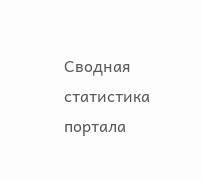Сводная статистика портала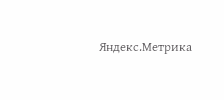Яндекс.Метрика